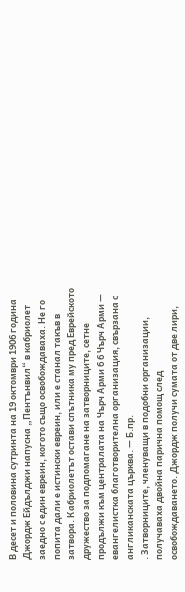В десет и половина сутринта на 19 октомври 1906 година Джордж Ейдълджи напусна „Пентънвил“ в кабриолет заедно с един евреин, когото също освобождаваха. Не го попита дали е истински евреин, или е станал такъв в затвора. Кабриолетът остави спътника му пред Еврейското дружество за подпомагане на затворниците, сетне продължи към централата на Чърч Арми 6 6 Чърч Арми — евангелистка благотворителна организация, свързана с англиканската църква. — Б.пр.
. Затворниците, членуващи в подобни организации, получаваха двойна парична помощ след освобождаването. Джордж получи сумата от две лири,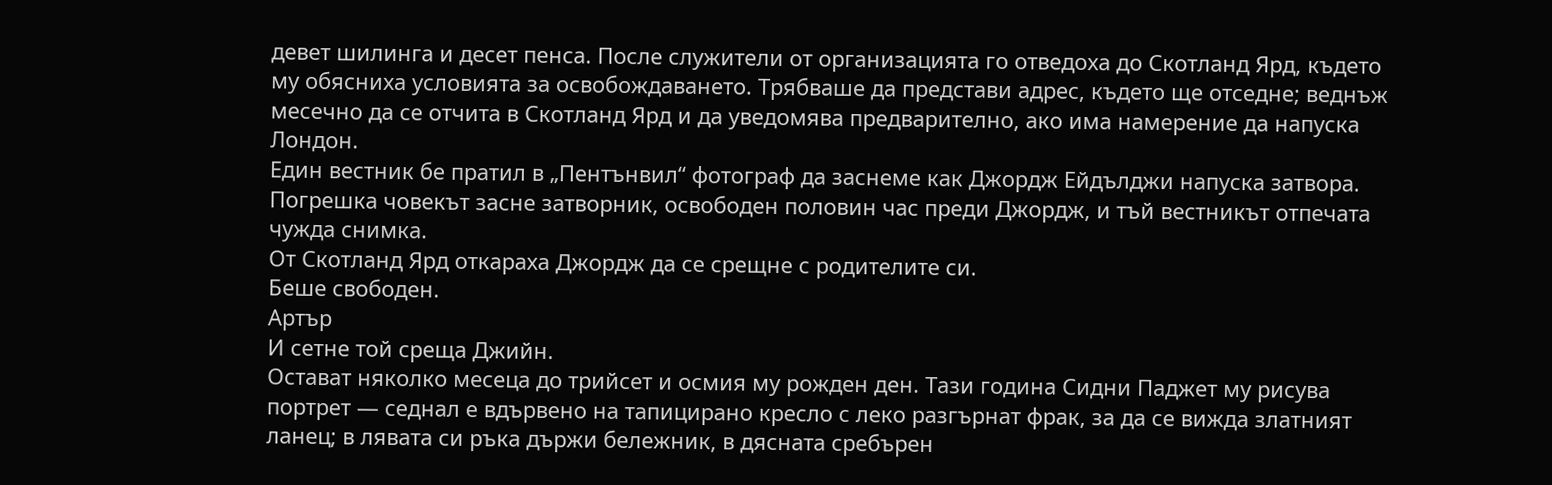девет шилинга и десет пенса. После служители от организацията го отведоха до Скотланд Ярд, където му обясниха условията за освобождаването. Трябваше да представи адрес, където ще отседне; веднъж месечно да се отчита в Скотланд Ярд и да уведомява предварително, ако има намерение да напуска Лондон.
Един вестник бе пратил в „Пентънвил“ фотограф да заснеме как Джордж Ейдълджи напуска затвора. Погрешка човекът засне затворник, освободен половин час преди Джордж, и тъй вестникът отпечата чужда снимка.
От Скотланд Ярд откараха Джордж да се срещне с родителите си.
Беше свободен.
Артър
И сетне той среща Джийн.
Остават няколко месеца до трийсет и осмия му рожден ден. Тази година Сидни Паджет му рисува портрет — седнал е вдървено на тапицирано кресло с леко разгърнат фрак, за да се вижда златният ланец; в лявата си ръка държи бележник, в дясната сребърен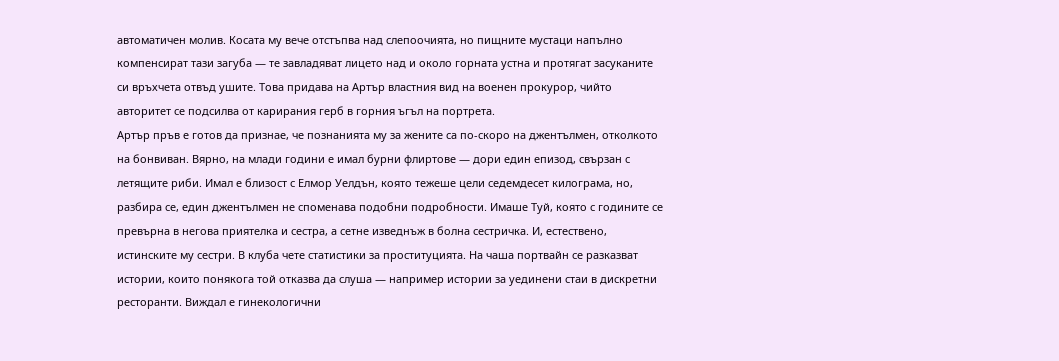автоматичен молив. Косата му вече отстъпва над слепоочията, но пищните мустаци напълно компенсират тази загуба — те завладяват лицето над и около горната устна и протягат засуканите си връхчета отвъд ушите. Това придава на Артър властния вид на военен прокурор, чийто авторитет се подсилва от карирания герб в горния ъгъл на портрета.
Артър пръв е готов да признае, че познанията му за жените са по-скоро на джентълмен, отколкото на бонвиван. Вярно, на млади години е имал бурни флиртове — дори един епизод, свързан с летящите риби. Имал е близост с Елмор Уелдън, която тежеше цели седемдесет килограма, но, разбира се, един джентълмен не споменава подобни подробности. Имаше Туй, която с годините се превърна в негова приятелка и сестра, а сетне изведнъж в болна сестричка. И, естествено, истинските му сестри. В клуба чете статистики за проституцията. На чаша портвайн се разказват истории, които понякога той отказва да слуша — например истории за уединени стаи в дискретни ресторанти. Виждал е гинекологични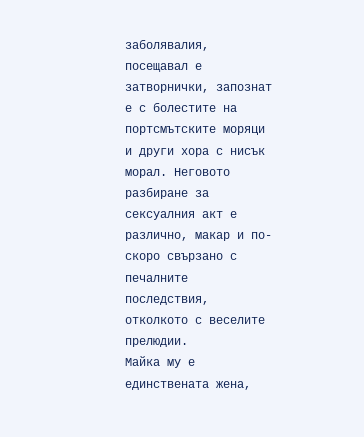заболявалия, посещавал е затворнички, запознат е с болестите на портсмътските моряци и други хора с нисък морал. Неговото разбиране за сексуалния акт е различно, макар и по-скоро свързано с печалните последствия, отколкото с веселите прелюдии.
Майка му е единствената жена,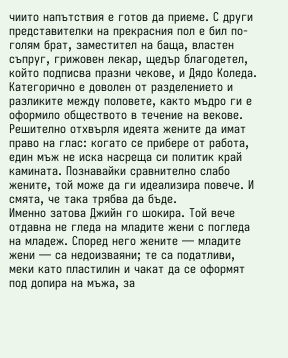чиито напътствия е готов да приеме. С други представителки на прекрасния пол е бил по-голям брат, заместител на баща, властен съпруг, грижовен лекар, щедър благодетел, който подписва празни чекове, и Дядо Коледа. Категорично е доволен от разделението и разликите между половете, както мъдро ги е оформило обществото в течение на векове. Решително отхвърля идеята жените да имат право на глас: когато се прибере от работа, един мъж не иска насреща си политик край камината. Познавайки сравнително слабо жените, той може да ги идеализира повече. И смята, че така трябва да бъде.
Именно затова Джийн го шокира. Той вече отдавна не гледа на младите жени с погледа на младеж. Според него жените — младите жени — са недоизваяни; те са податливи, меки като пластилин и чакат да се оформят под допира на мъжа, за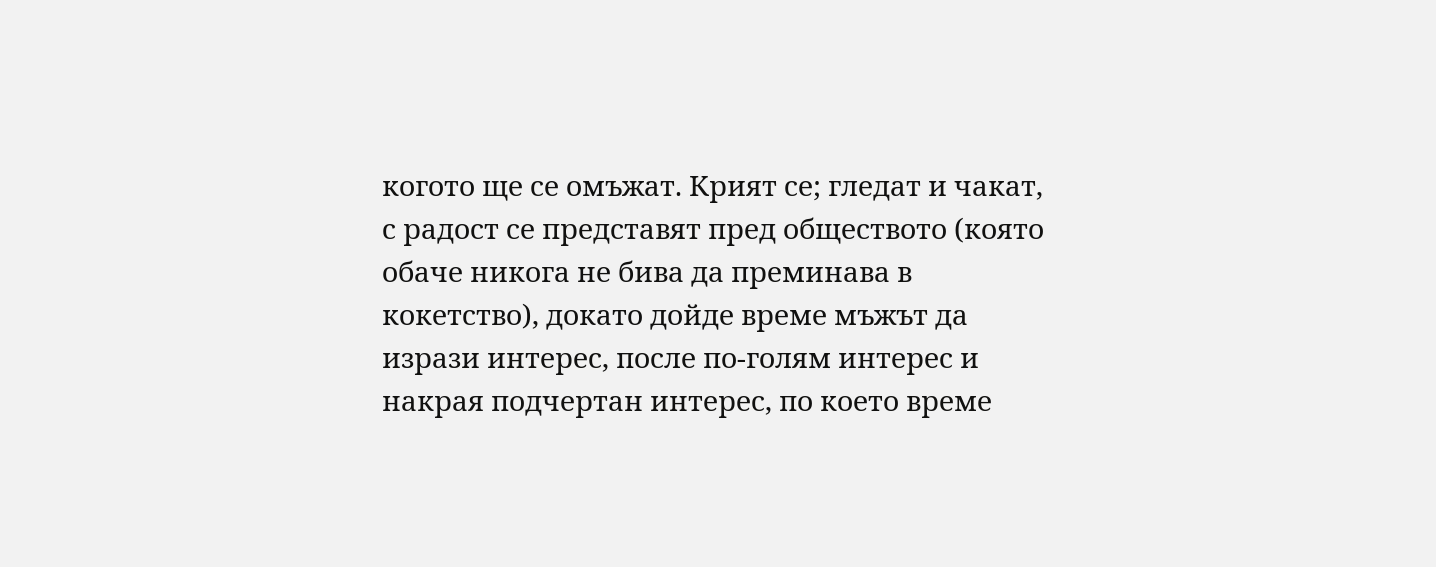когото ще се омъжат. Крият се; гледат и чакат, с радост се представят пред обществото (която обаче никога не бива да преминава в кокетство), докато дойде време мъжът да изрази интерес, после по-голям интерес и накрая подчертан интерес, по което време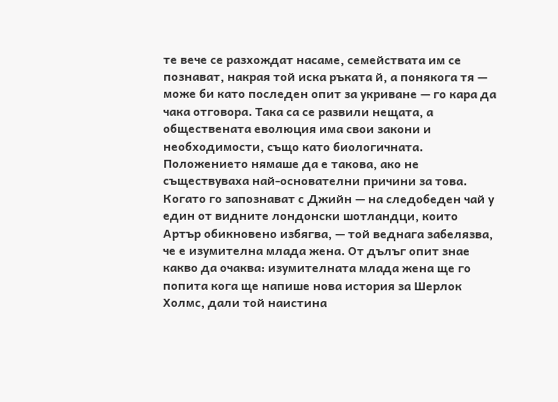те вече се разхождат насаме, семействата им се познават, накрая той иска ръката й, а понякога тя — може би като последен опит за укриване — го кара да чака отговора. Така са се развили нещата, а обществената еволюция има свои закони и необходимости, също като биологичната. Положението нямаше да е такова, ако не съществуваха най-основателни причини за това.
Когато го запознават с Джийн — на следобеден чай у един от видните лондонски шотландци, които Артър обикновено избягва, — той веднага забелязва, че е изумителна млада жена. От дълъг опит знае какво да очаква: изумителната млада жена ще го попита кога ще напише нова история за Шерлок Холмс, дали той наистина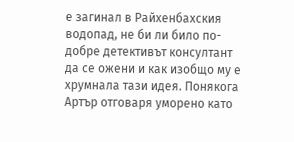е загинал в Райхенбахския водопад, не би ли било по-добре детективът консултант да се ожени и как изобщо му е хрумнала тази идея. Понякога Артър отговаря уморено като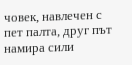човек, навлечен с пет палта, друг път намира сили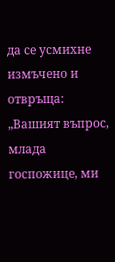да се усмихне измъчено и отвръща: „Вашият въпрос, млада госпожице, ми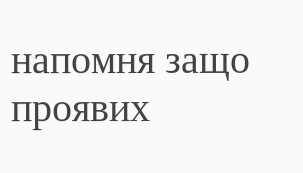напомня защо проявих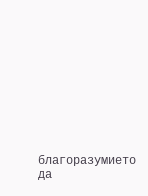благоразумието да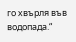го хвърля във водопада.“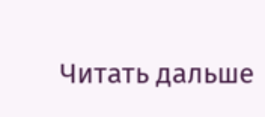Читать дальше